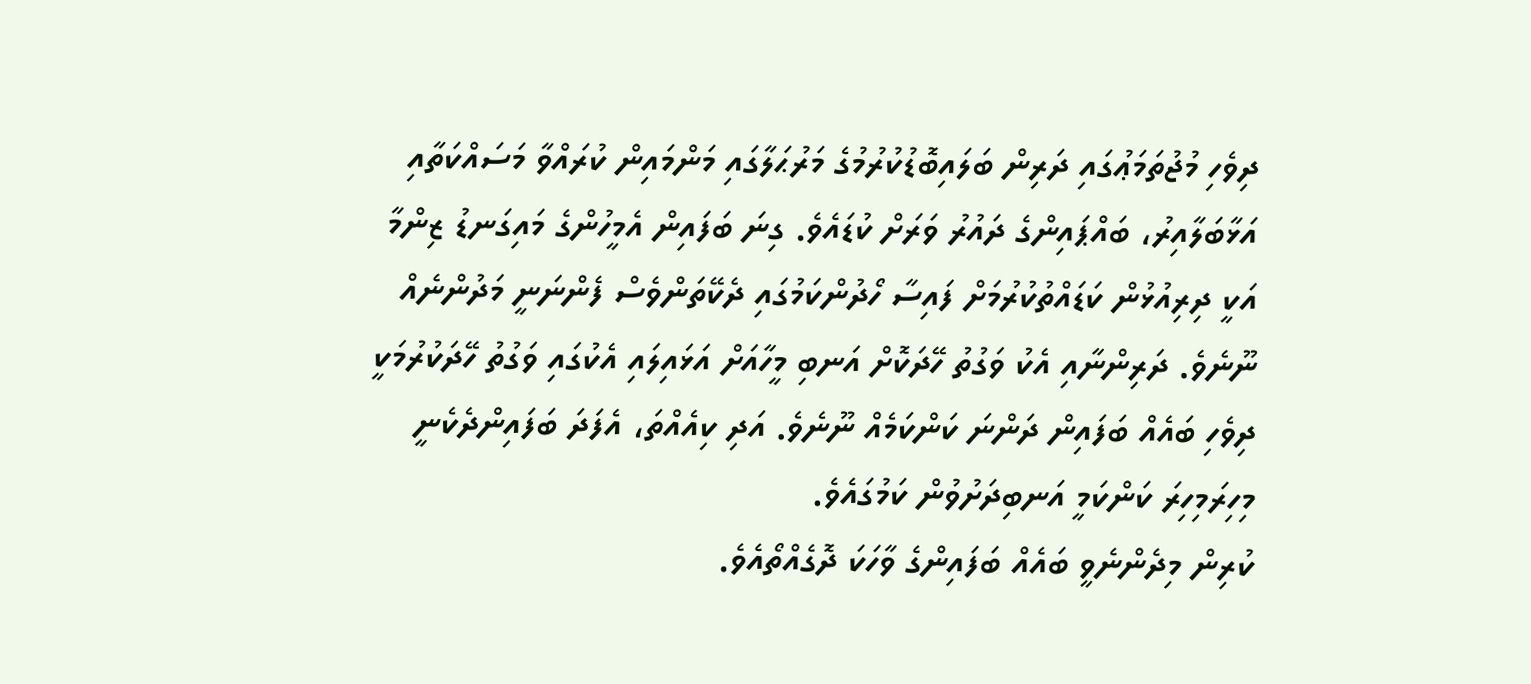ދިވެހި މުޖުތަމަޢުގައި ދަރިން ބަލައިބޮޑުކުރުމުގެ މަރުޙަލާގައި މަންމައިން ކުރައްވާ މަސައްކަތާއި އަޅާބަލާއިރު، ބައްޕައިންގެ ދައުރު ވަރަށް ކުޑައެވެ. ގިނަ ބަފައިން އެމީހުންގެ މައިގަނޑު ޒިންމާ އަކީ ދިރިއުޅުން ކަޑައްތުކުރުމަށް ފައިސާ ހޯދުންކަމުގައި ދެކޭތަންވެސް ފެންނަނީ މަދުންނެއް ނޫނެވެ. ދަރިންނާއި އެކު ވަގުތު ހޭދަކޮށް އަނބި މީހާއަށް އަޅައިލައި އެކުގައި ވަގުތު ހޭދަކުރުމަކީ ދިވެހި ބައެއް ބަފައިން ދަންނަ ކަންކަމެއް ނޫނެވެ. އަދި ކިއެއްތަ، އެފަދަ ބަފައިންދެކެނީ މިހިރަމިހިރަ ކަންކަމީ އަނބިދަށުވުން ކަމުގައެވެ.
ކުރިން މިދެންނެވީ ބައެއް ބަފައިންގެ ވާހަކަ ދޮގެއްތޯއެވެ.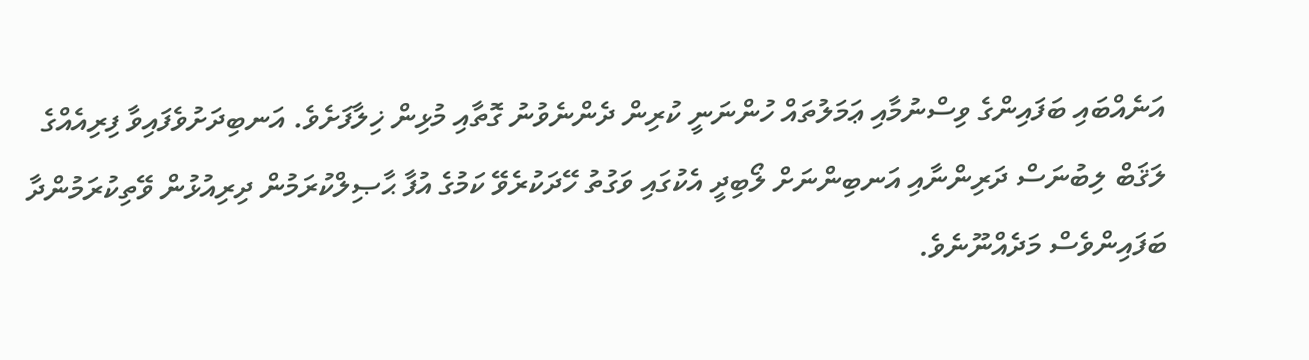އަނެއްބައި ބަފައިންގެ ވިސްނުމާއި ޢަމަލުތައް ހުންނަނީ ކުރިން ދެންނެވުނު ގޮތާއި މުޅިން ޚިލާފަށެވެ. އަނބިދަށުވެފައިވާ ފިރިއެއްގެ ލަޤަބް ލިބުނަސް ދަރިންނާއި އަނބިންނަށް ލޯބިދީ އެކުގައި ވަގުތު ހޭދަކުރެވޭ ކަމުގެ އުފާ ޙާޞިލްކުރަމުން ދިރިއުޅުން ވޭތިކުރަމުންދާ ބަފައިންވެސް މަދެއްނޫނެވެ.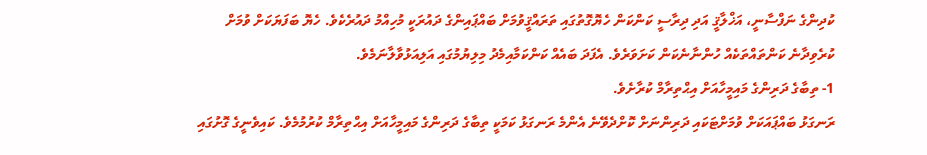ކުދިންގެ ނަފްސާނީ، އަޚްލާޤީ އަދި ދިރާސީ ކަންކަން ހެޔޮގޮތުގައި ތަރައްޤީވުމަށް ބައްޕައިންގެ ދައުރަކީ މުހިއްމު ދައުރެކެވެ. ހެޔޮ ބަފަޔަކަށް ވުމަށް ކުރެވިދާނެ ކަންތައްތަކެއް ހުންނާނެކަން ކަށަވަރެވެ. އެފަދަ ބައެއް ކަންކަމާއިމެދު މިލިޔުމުގައި އަލިއަޅުވާލާނަމެވެ.
1- ތިބާގެ ދަރިންގެ މައިމީހާއަށް އިޙްތިރާމް ކުރާށެވެ.
ރަނގަޅު ބައްޕައަކަށް ވުމަށްޓަކައި ދަރިންނަށް ކޮށްދެވޭނެ އެންމެ ރަނގަޅު ކަމަކީ ތިބާގެ ދަރިންގެ މައިމީހާއަށް އިޙްތިރާމް ކުރުމުމެވެ. ކައިވެނީގެ ގޮށުގައި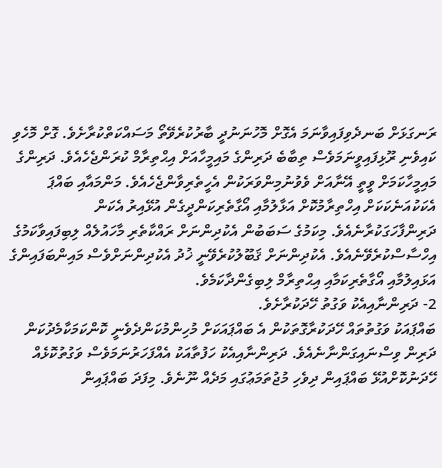ރަނގަޅަށް ބަނދެވިފައިވާނަމަ އެގޮށް މޮހުނަނުދީ ބާރުކުރެވޭތޯ މަސައްކަތްކުރާށެވެ. ގޮށް މޮހެވި ކައިވެނި ރޫޅިފައިވީނަމަވެސް ތިބާބެ ދަރިންގެ މައިމީހާއަށް އިޙްތިރާމް ކުރަންޖެހެއެވެ. ދަރިންގެ މައިމީހާކަމަށް ވީތީ އޭނާއަށް ވެވުނުމިންވަރަކުން އެހީތެރިވާންޖެހެއެވެ. މަންމައާއި ބައްޕަ އެކަކުއަނެކަކަށް އިހްތިރާމުކޮށް އަޅާލުމާއި އޯގާތެރިކަންދީގެން އުޅޭއިރު އެކަން ދަރިންފާހަގަކުރާނެއެވެ. މިކަމުގެ ސަބަބުން އެކުދިންނަށް ރައްކާތެރި މާހައުލެއް ލިބިފައިވާކަމުގެ އިހްސާސްކުރެވޭނެއެވެ. އެކުދިންނަށް ޤަބޫލުކުރެވޭނީ ޚުދު އެކުދިންނަށްވެސް މައިންބަފައިންގެ އަޅައިލުމާއި އޯގާތެރިކަމާއި އިޙްތިރާމް ލިބިގެންދާކަމެވެ.
2- ދަރިންނާއިއެކު ވަގުތު ހޭދަކުރާށެވެ.
ބައްޕައަކު ވަގުތުތައް ހޭދަކުރާގޮތަކުން އެ ބައްޕައަކަށް މުހިންމުކަންދެވެނީ ކޮންކަމަކާމެދުކަން ދަރިން ވިސްނައިގަންނާނެއެވެ. ދަރިންނާއިއެކު ހަފުތާއަކު އެއްފަހަރުނަމަވެސް ވަގުތުކޮޅެއް ހޭދަނުކޮށްއުޅޭ ބައްޕައިން ދިވެހި މުޖުތަމަޢުގައި މަދެއް ނޫނެވެ. މިފަދަ ބައްޕައިން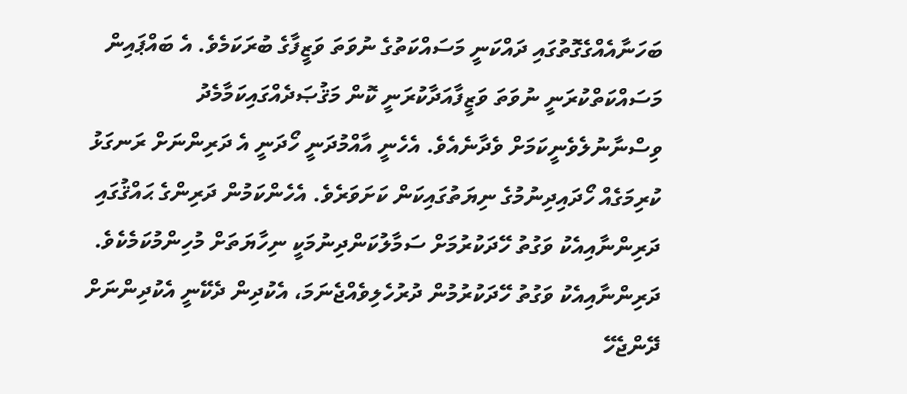ބަހަނާއެއްގެގޮތުގައި ދައްކަނީ މަސައްކަތުގެ ނުވަތަ ވަޒީފާގެ ބުރަކަމެވެ. އެ ބައްޕައިން މަސައްކަތްކުރަނީ ނުވަތަ ވަޒީފާއަދާކުރަނީ ކޮން މަޤުޞަދެއްގައިކަމާމެދު ވިސްނާނުލެވެނީކަމަށް ވެދާނެއެވެ. އެހެނީ އާއްމުދަނީ ހޯދަނީ އެ ދަރިންނަށް ރަނގަޅު ކުރިމަގެއް ހޯދައިދިނުމުގެ ނިޔަތުގައިކަން ކަށަވަރެވެ. އެހެންކަމުން ދަރިންގެ ޙައްޤުގައި ދަރިންނާއިއެކު ވަގުތު ހޭދަކުރުމަށް ސަމާލުކަންދިނުމަކީ ނިހާޔަތަށް މުހިންމުކަމެކެވެ. ދަރިންނާއިއެކު ވަގުތު ހޭދަކުރުމުން ދުރުހެލިވެއްޖެނަމަ، އެކުދިން ދެކޭނީ އެކުދިންނަށް ދޭންޖެހޭ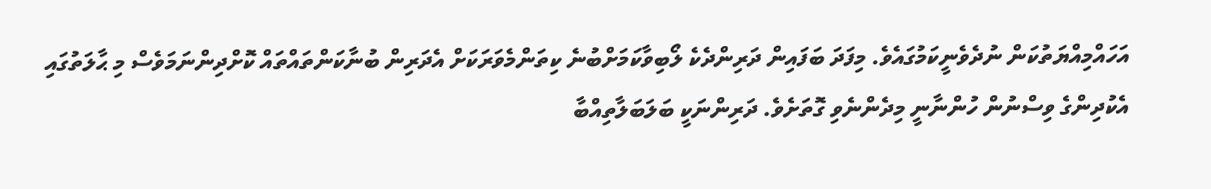އަހައްމިއްޔަތުކަން ނުދެވެނީކަމުގައެވެ. މިފަދަ ބަފައިން ދަރިންދެކެ ލޯބިވާކަމަށްބުނެ ކިތަންމެވަރަކަށް އެދަރިން ބުނާކަންތައްތައް ކޮށްދިންނަމަވެސް މި ޙާލަތުގައި އެކުދިންގެ ވިސްނުން ހުންނާނީ މިދެންނެވި ގޮތަށެވެ. ދަރިންނަކީ ބަލަބަލާތިއްބާ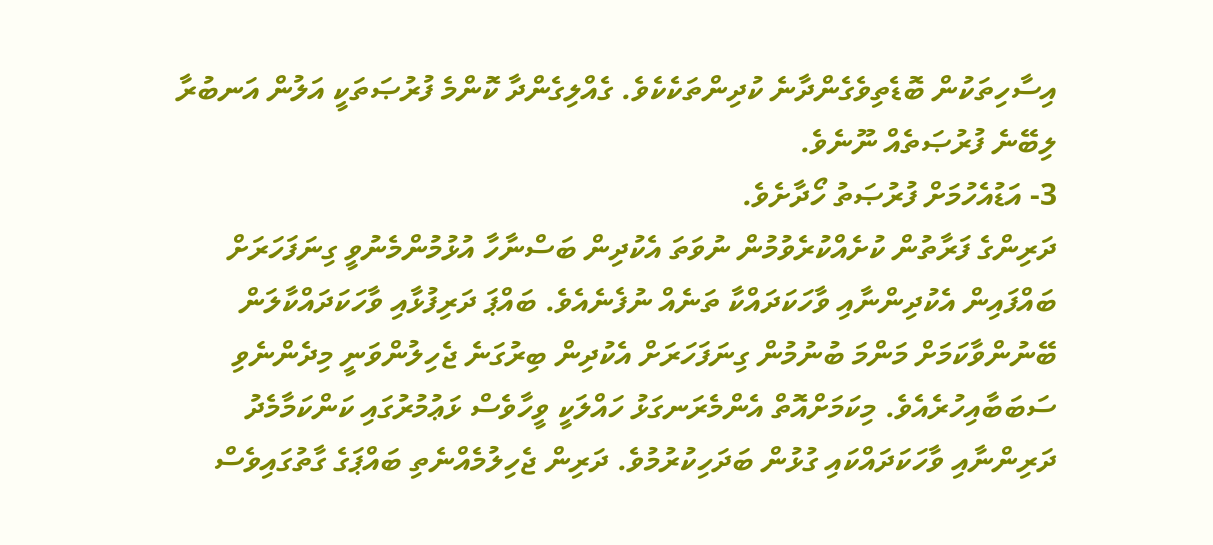އިސާހިތަކުން ބޮޑެތިވެގެންދާނެ ކުދިންތަކެކެވެ. ގެއްލިގެންދާ ކޮންމެ ފުރުޞަތަކީ އަލުން އަނބުރާ ލިބޭނެ ފުރުޞަތެއް ނޫނެވެ.
3- އަޑުއެހުމަށް ފުރުޞަތު ހޯދާށެވެ.
ދަރިންގެ ފަރާތުން ކުށެއްކުރެވުމުން ނުވަތަ އެކުދިން ބަސްނާހާ އުޅުމުންމެނުވީ ގިނަފަހަރަށް ބައްފައިން އެކުދިންނާއި ވާހަކަދައްކާ ތަނެއް ނުފެނެއެވެ. ބައްޕަ ދަރިފުޅާއި ވާހަކަދައްކާލަން ބޭނުންވާކަމަށް މަންމަ ބުނުމުން ގިނަފަހަރަށް އެކުދިން ބިރުގަނެ ޖެހިލުންވަނީ މިދެންނެވި ސަބަބާއިހުރެއެވެ. މިކަމަށްއޮތް އެންމެރަނގަޅު ހައްލަކީ ވީހާވެސް ޅަޢުމުރުގައި ކަންކަމާމެދު ދަރިންނާއި ވާހަކަދައްކައި ގުޅުން ބަދަހިކުރުމުވެ. ދަރިން ޖެހިލުމެއްނެތި ބައްޕަގެ ގާތުގައިވެސް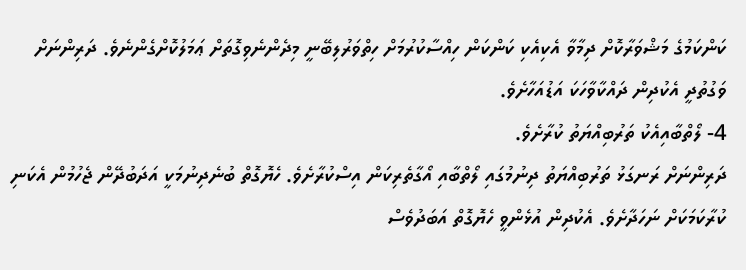ކަންކަމުގެ މަޝްވަރާކޮށް ދިމާވާ އެކިއެކި ކަންކަން ހިއްސާކުރުމަށް ހިތްވަރުލިބޭނީ މިދެންނެވިގޮތަށް ޢަމަލުކޮށްގެންނެވެ. ދަރިންނަށް ވަގުތުދީ އެކުދިން ދައްކާވާހަކަ އަޑުއަހާށެވެ.
4- ލޯތްބާއިއެކު ތަރުބިއްޔަތު ކުރާށެވެ.
ދަރިންނަށް ރަނގަޅު ތަރުބިއްޔަތު ދިނުމުގައި ލޯތްބާއި އޯގާތެރިކަން އިސްކުރާށެވެ. ހެޔޮގޮތް ބުނެދިނުމަކީ އަދަބުދޭން ޖެހުމުން އެކަނި ކުރާކަމަކަށް ނަހަދާށެވެ. އެކުދިން އުޅެންވީ ހެޔޮގޮތް އަބަދުވެސް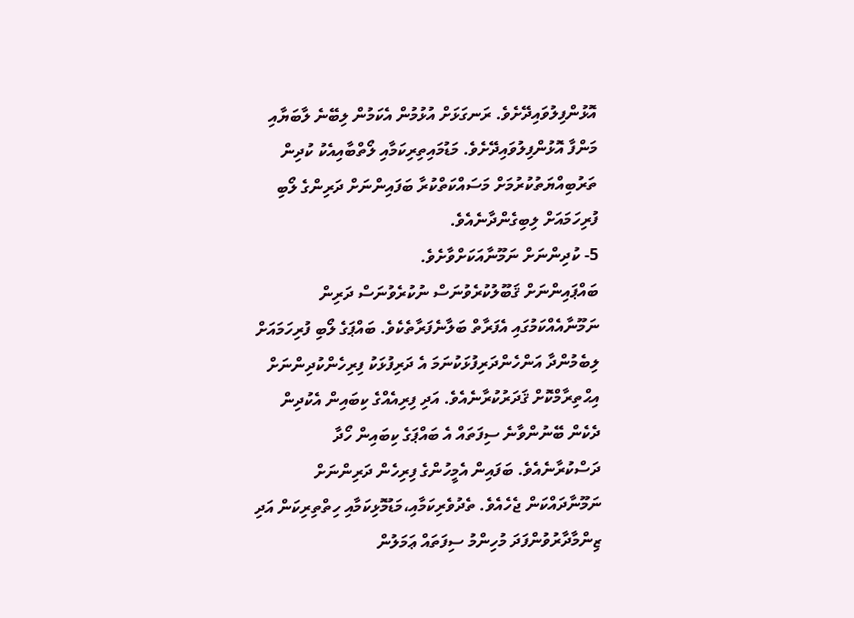އޮޅުންފިލުވައިދޭށެވެ. ރަނގަޅަށް އުޅުމުން އެކަމުން ލިބޭނެ ލާބަޔާއި މަންފާ އޮޅުންފިލުވައިދޭށެވެ. މަޑުމައިތިރިކަމާއި ލޯތްބާއިއެކު ކުދިން ތަރުބިއްޔަތުކުރުމަށް މަސައްކަތްކުރާ ބަފައިންނަށް ދަރިންގެ ލޯބި ފުރިހަމައަށް ލިބިގެންދާނެއެވެ.
5- ކުދިންނަށް ނަމޫނާއަކަށްވާށެވެ.
ބައްޕައިންނަށް ޤަބޫލުކުރެވުނަސް ނުކުރެވުނަސް ދަރިން ނަމޫނާއެއްކަމުގައި އެފަރާތް ބަލާނެފަރާތެކެވެ. ބައްޕަގެ ލޯބި ފުރިހަމައަށް ލިބެމުންދާ އަންހެންދަރިފުޅަކުނަމަ އެ ދަރިފުޅަކު ފިރިހެންކުދިންނަށް އިޙްތިރާމްކޮށް ޤަދަރުކުރާނެއެވެ. އަދި ފިރިއެއްގެ ކިބައިން އެކުދިން ދެކެން ބޭނުންވާނެ ސިފަތައް އެ ބައްޕަގެ ކިބައިން ހޯދާ ދަސްކުރާނެއެވެ. ބަފައިން އެމީހުންގެ ފިރިހެން ދަރިންނަށް ނަމޫނާދައްކަން ޖެހެއެވެ. ތެދުވެރިކަމާއި،މަޑުމޮޅިކަމާއި ހިތްތިރިކަން އަދި ޒިންމާދާރުވުންފަދަ މުހިންމު ސިފަތައް ޢަމަލުން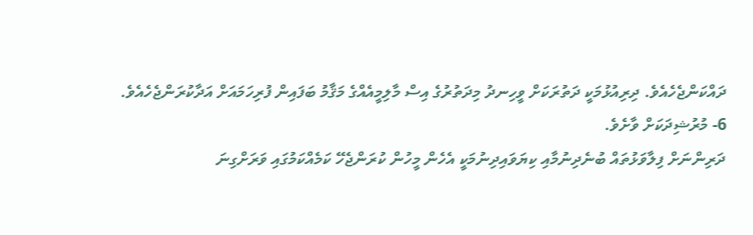ދައްކަންޖެހެއެވެ. ދިރިއުޅުމަކީ ދަތުރަކަށް ވީހިނދު މިދަތުރުގެ އިސް މާލިމީއެއްގެ މަޤާމު ބަފައިން ފުރިހަމައަށް އަދާކުރަންޖެހެއެވެ.
6- މުރުޝިދަކަށް ވާށެވެ.
ދަރިންނަށް ފިލާވަޅުތައް ބުނެދިނުމާއި ކިޔަވައިދިނުމަކީ އެހެން މީހުން ކުރަންޖެހޭ ކަމެއްކަމުގައި ވަރަށްގިނަ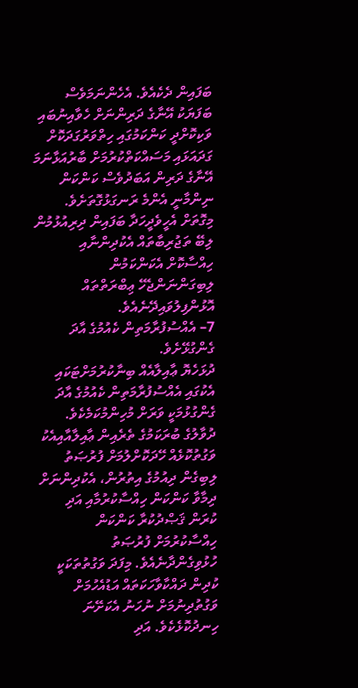ބަފައިން ދެކެއެވެ. އެހެންނަމަވެސް ބަފަޔަކު އޭނާގެ ދަރިންނަށް ހެވާއިނުބައި ވަކިކޮށްދީ ކަންކަމުގައި ހިތްވަރުގަދަކޮށް ގަދައަޅައި މަސައްކަތްކުރުމަށް ބާރުއަޅާނަމަ އޭނާގެ ދަރިން އަބަދުވެސް ކަންކަން ނިންމާނީ އެންމެ ރަނގަޅުގޮތަށެވެ. މިގޮތަށް އެހީވެދީހަދާ ބަފައިން ދިރިއުޅުމުން ލިބޭ ތަޖުރިބާތައް އެކުދިންނާއި ހިއްސާކޮށް އެކަންކަމުން ލިބިގަންނަންޖެހޭ ޢިބްރަތްތައް އޮޅުންފިލުވައިދޭނެއެވެ.
7– އެއްސުފުރާމަތިން ކެއުމުގެ އާދަ ގެންގުޅޭށެވެ.
ދުޅަހެޔޮ ޢާއިލާއެއް ބިނާކުރުމަށްޓަކައި އެކުގައި އެއްސުފުރާމަތިން ކެއުމުގެ އާދަ ގެންގުޅުމަކީ ވަރަށް މުހިންމުކަމެކެވެ. ދުވާލުގެ ބުރަކަމުގެ ތެރެއިން ޢާއިލާއާއިއެކު ވަގުތުކޮޅެއް ހޭދަކޮށްލުމަށް ފުރުޞަތު ލިބިގެން ދިއުމުގެ އިތުރުން، އެކުދިންނަށް ދިމާވާ ކަންކަން ހިއްސާކުރުމާއި އަދި ކުރަން ޤަޞްދުކުރާ ކަންކަން ހިއްސާކުރުމަށް ފުރުޞަތު ހުޅުވިގެންދާނެއެވެ. މިފަދަ ވަގުތުތަކަކީ ކުދިން ދައްކާވާހަކަތައް އަޑުއެހުމަށް ވަގުތުދިނުމަށް ނުހަނު އެކަށޭނަ ހިނދުކޮޅެކެވެ. އަދި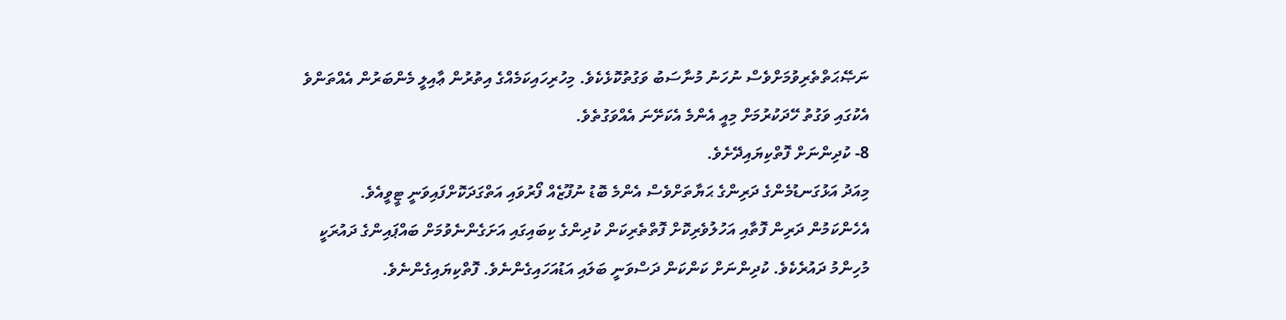ނަޞޭޙަތްތެރިވުމަށްވެސް ނުހަނު މުނާސަބު ވަގުތުކޮޅެކެވެ. މިހުރިހައިކަމެއްގެ އިތުރުން ޢާއިލީ މެންބަރުން އެއްތަންވެ އެކުގައި ވަގުތު ހޭދަކުރުމަށް މިއީ އެންމެ އެކަށޭނަ އެއްވަގުތެވެ.
8- ކުދިންނަށް ފޮތްކިޔައިދޭށެވެ.
މިއަދު އަޅުގަނޑުމެންގެ ދަރިންގެ ޙަޔާތަށްވެސް އެންމެ ބޮޑު ނުފޫޒެއް ފޯރުވައި އަތްގަދަކޮށްފައިވަނީ ޓީވީއެވެ. އެހެންކަމުން ދަރިން ފޮތާއި އަހުލުވެރިކޮށް ފޮތްތެރިކަން ކުދިންގެ ކިބައިގައި އަށަގެންނެވުމަށް ބައްޕައިންގެ ދައުރަކީ މުހިންމު ދައުރެކެވެ. ކުދިންނަށް ކަންކަން ދަސްވަނީ ބަލައި އަޑުއަހައިގެންނެވެ. ފޮތްކިޔައިގެންނެވެ.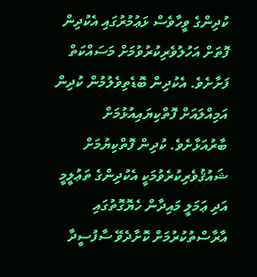ކުދިންގެ ވީހާވެސް ޅަޢުމުރުގައި އެކުދިން ފޮތަށް އަހުލުވެރިކުރުވުމަށް މަސައްކަތް ފަށާށެވެ. އެކުދިން ބޮޑެތިވެލުމުން ކުދިން އަމިއްލައަށް ފޮތްކިޔައިއުޅުމަށް ބާރުއަޅާށެވެ. ކުދިން ފޮތްކިޔުމަށް ޝައުޤުވެރިކުރެވުމަކީ އެކުދިންގެ ތަޢުލީމީ އަދި ޢަމަލީ މައިދާން ހެޔޮގޮތުގައި އާރާސްތުކުރުމަށް ކޮށާދެވޭ ސާފުސީދާ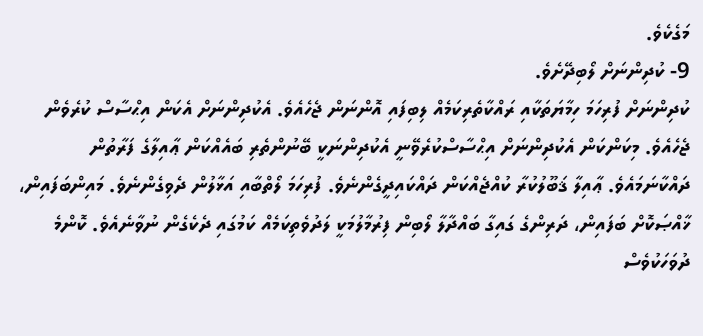މަގެކެވެ.
9- ކުދިންނަށް ލޯބިދޭށެވެ.
ކުދިންނަށް ފުރިހަމަ ހިމާޔަތަކާއި ރައްކާތެރިކަމެއް ލިބިފައި އޮންނަން ޖެހެއެވެ. އެކުދިންނަށް އެކަން އިޙްސާސް ކުރެވެން ޖެހެއެވެ. މިކަންކަން އެކުދިންނަށް އިޙްސާސްކުރެވޭނީ އެކުދިންނަކީ ބޭނުންތެރި ބައެއްކަން ޢާއިލާގެ ފަރާތުން ދައްކާނަމައެވެ. ޢާއިލާ ޤަބޫލުކުރާ ކުއްޖެއްކަން ދައްކައިދީގެންނެވެ. ފުރިހަމަ ލޯތްބާއި އަޅާލުން ދެވިގެންނެވެ. މައިންބަފައިން، ޚާއްޞަކޮށް ބަފައިން، ދަރިންގެ ގައިގާ ބައްދާލާ ލޯބިން ފިރުމާލުމަކީ ލަދުވެތިކަމެއް ކަމުގައި ދެކެގެން ނުވާނެއެވެ. ކޮންމެ ދުވަހަކުވެސް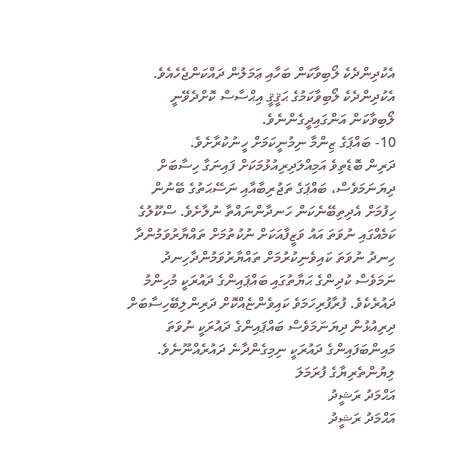އެކުދިންދެކެ ލޯބިވާކަން ބަހާއި ޢަމަލުން ދައްކަންޖެހެއެވެ. އެކުދިންދެކެ ލޯބިވާކަމުގެ ޙަޤީޤީ އިޙްސާސް ކޮށްދެވޭނީ ލޯބިވާކަން އަންގައިދީގެންނެވެ.
10- ބައްޕަގެ ޒިންމާ ނިމުނީކަމަށް ހީނުކުރާށެވެ.
ދަރިން ބޮޑެތިވެ އަމިއްލަދިރިއުޅުމަކަށް ފައިނަގާ ހިސާބަށް ދިޔަނަމަވެސް، ބައްޕަގެ ތަޖުރިބާއާއި ނަސޭޙަތުގެ ބޭނުން ހިފުމަށް އެދިތިބޭނެކަން ހަނދާންނައްތާ ނުލާށެވެ. ސްކޫލުގެ ކަމެއްގައި ނުވަތަ އައު ވަޒީފާއަކަށް ނުކުތުމަށް ތައްޔާރުވަމުންދާ ހިނދު ނުވަތަ ކައިވެނިކުރުމަށް ތައްޔާރުވަމުންދާހިނދު ނަމަވެސް ކުދިންގެ ޙަޔާތުގައި ބައްޕައިންގެ ދައުރަކީ މުހިންމު ދައުރެކެވެ. ފުރާފުރިހަމަވެ ކައިވެންޏެއްކޮށް ދަރިންލިބޭހިސާބަށް ދިރިއުޅުން ދިޔަނަމަވެސް ބައްޕައިންގެ ދައުރަކީ ނުވަތަ މައިންބަފައިންގެ ދައުރަކީ ނިމިގެންދާނެ ދައުރެއްނޫނެވެ.
ލިޔުންތެރިޔާގެ ފުރަމަލަ
އަޙްމަދު ރަޝީދު
އަޙްމަދު ރަޝީދު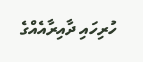ހުރިހައި ދާއިރާއެއްގެ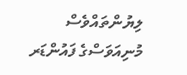ލިޔުންތައްވެސް މުނިއަވަސްގެ ފައުންޑަރ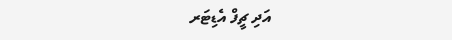އަދި ޗީފް އެޑިޓަރ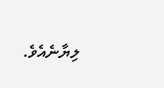ލިޔާނެއެވެ.